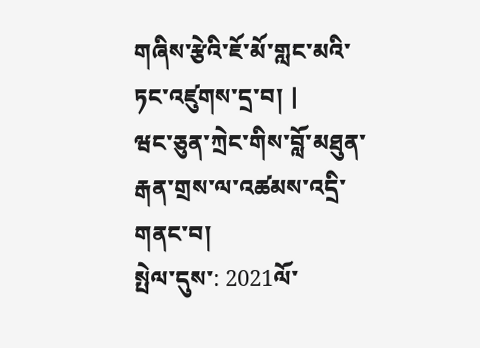གཞིས་རྩེའི་ཇོ་མོ་གླང་མའི་ཏང་འཛུགས་དྲ་བ། |
ཝང་ཅུན་ཀྲེང་གིས་བློ་མཐུན་རྒན་གྲས་ལ་འཚམས་འདྲི་གནང་བ།
སྤེལ་དུས་: 2021ལོ་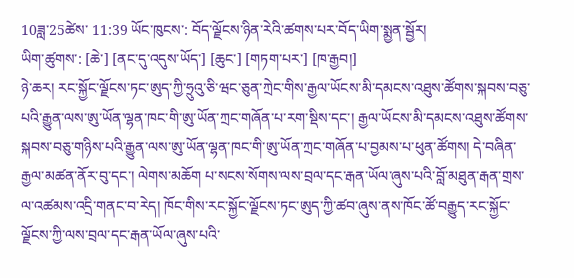10ཟླ་25ཚེས་ 11:39 ཡོང་ཁུངས་: བོད་ལྗོངས་ཉིན་རེའི་ཚགས་པར་བོད་ཡིག་སྨྱན་སྦྱོར།
ཡིག་ཚུགས་: [ཆེ་] [ནང་དུ་འདུས་ཡོད་] [ཆུང་] [གཏག་པར་] [ཁ་རྒྱབ།]
ཉེ་ཆར། རང་སྐྱོང་ལྗོངས་ཏང་ཨུད་ཀྱི་ཧྲུའུ་ཅི་ཝང་ཅུན་ཀྲེང་གིས་རྒྱལ་ཡོངས་མི་དམངས་འཐུས་ཚོགས་སྐབས་བཅུ་པའི་རྒྱུན་ལས་ཨུ་ཡོན་ལྷན་ཁང་གི་ཨུ་ཡོན་ཀྲང་གཞོན་པ་རག་སྡིས་དང་། རྒྱལ་ཡོངས་མི་དམངས་འཐུས་ཚོགས་སྐབས་བཅུ་གཉིས་པའི་རྒྱུན་ལས་ཨུ་ཡོན་ལྷན་ཁང་གི་ཨུ་ཡོན་ཀྲང་གཞོན་པ་བྱམས་པ་ཕུན་ཚོགས། དེ་བཞིན་རྒྱལ་མཚན་ནོར་བུ་དང་། ལེགས་མཆོག པ་སངས་སོགས་ལས་བྲལ་དང་རྒན་ཡོལ་ཞུས་པའི་བློ་མཐུན་རྒན་གྲས་ལ་འཚམས་འདྲི་གནང་བ་རེད། ཁོང་གིས་རང་སྐྱོང་ལྗོངས་ཏང་ཨུད་ཀྱི་ཚབ་ཞུས་ནས་ཁོང་ཚོ་བརྒྱུད་རང་སྐྱོང་ལྗོངས་ཀྱི་ལས་བྲལ་དང་རྒན་ཡོལ་ཞུས་པའི་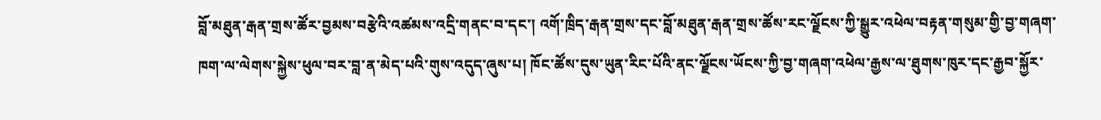བློ་མཐུན་རྒན་གྲས་ཚོར་བྱམས་བརྩེའི་འཚམས་འདྲི་གནང་བ་དང་། འགོ་ཁྲིད་རྒན་གྲས་དང་བློ་མཐུན་རྒན་གྲས་ཚོས་རང་ལྗོངས་ཀྱི་སྒྱུར་འཕེལ་བརྟན་གསུམ་གྱི་བྱ་གཞག་ཁག་ལ་ལེགས་སྐྱེས་ཕུལ་བར་བླ་ན་མེད་པའི་གུས་འདུད་ཞུས་པ། ཁོང་ཚོས་དུས་ཡུན་རིང་པོའི་ནང་ལྗོངས་ཡོངས་ཀྱི་བྱ་གཞག་འཕེལ་རྒྱས་ལ་ཐུགས་ཁུར་དང་རྒྱབ་སྐྱོར་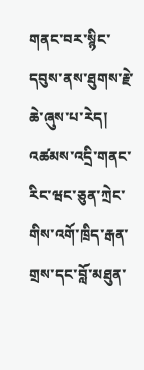གནང་བར་སྙིང་དབུས་ནས་ཐུགས་རྗེ་ཆེ་ཞུས་པ་རེད།
འཚམས་འདྲི་གནང་རིང་ཝང་ཅུན་ཀྲེང་གིས་འགོ་ཁྲིད་རྒན་གྲས་དང་བློ་མཐུན་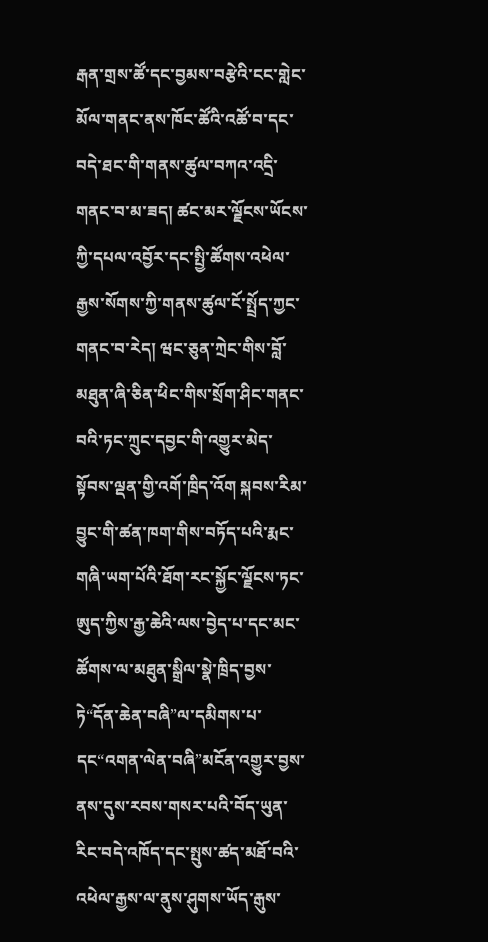རྒན་གྲས་ཚོ་དང་བྱམས་བརྩེའི་ངང་གླེང་མོལ་གནང་ནས་ཁོང་ཚོའི་འཚོ་བ་དང་བདེ་ཐང་གི་གནས་ཚུལ་བཀའ་འདྲི་གནང་བ་མ་ཟད། ཚང་མར་ལྗོངས་ཡོངས་ཀྱི་དཔལ་འབྱོར་དང་སྤྱི་ཚོགས་འཕེལ་རྒྱས་སོགས་ཀྱི་གནས་ཚུལ་ངོ་སྤྲོད་ཀྱང་གནང་བ་རེད། ཝང་ཅུན་ཀྲེང་གིས་བློ་མཐུན་ཞི་ཅིན་ཕིང་གིས་སྲོག་ཤིང་གནང་བའི་ཏང་ཀྲུང་དབྱང་གི་འགྱུར་མེད་སྟོབས་ལྡན་གྱི་འགོ་ཁྲིད་འོག སྐབས་རིམ་བྱུང་གི་ཚན་ཁག་གིས་བཏོད་པའི་རྨང་གཞི་ཡག་པོའི་ཐོག་རང་སྐྱོང་ལྗོངས་ཏང་ཨུད་ཀྱིས་རྒྱ་ཆེའི་ལས་བྱེད་པ་དང་མང་ཚོགས་ལ་མཐུན་སྒྲིལ་སྣེ་ཁྲིད་བྱས་ཏེ“དོན་ཆེན་བཞི”ལ་དམིགས་པ་དང“འགན་ལེན་བཞི”མངོན་འགྱུར་བྱས་ནས་དུས་རབས་གསར་པའི་བོད་ཡུན་རིང་བདེ་འཁོད་དང་སྤུས་ཚད་མཐོ་བའི་འཕེལ་རྒྱས་ལ་ནུས་ཤུགས་ཡོད་རྒུས་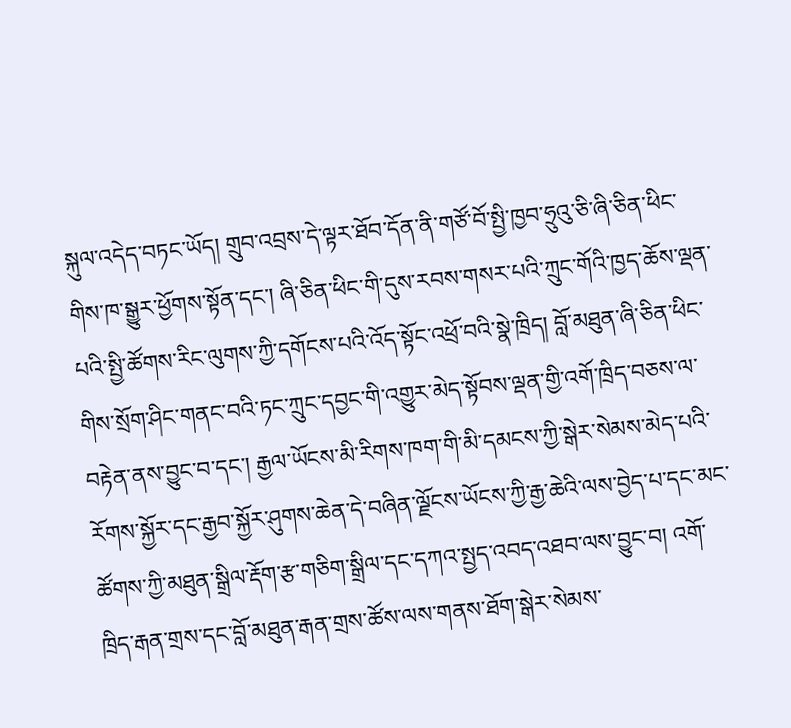སྐུལ་འདེད་བཏང་ཡོད། གྲུབ་འབྲས་དེ་ལྟར་ཐོབ་དོན་ནི་གཙོ་བོ་སྤྱི་ཁྱབ་ཧྲུའུ་ཅི་ཞི་ཅིན་ཕིང་གིས་ཁ་སྒྱུར་ཕྱོགས་སྟོན་དང་། ཞི་ཅིན་ཕིང་གི་དུས་རབས་གསར་པའི་ཀྲུང་གོའི་ཁྱད་ཆོས་ལྡན་པའི་སྤྱི་ཚོགས་རིང་ལུགས་ཀྱི་དགོངས་པའི་འོད་སྟོང་འཕྲོ་བའི་སྣེ་ཁྲིད། བློ་མཐུན་ཞི་ཅིན་ཕིང་གིས་སྲོག་ཤིང་གནང་བའི་ཏང་ཀྲུང་དབྱང་གི་འགྱུར་མེད་སྟོབས་ལྡན་གྱི་འགོ་ཁྲིད་བཅས་ལ་བརྟེན་ནས་བྱུང་བ་དང་། རྒྱལ་ཡོངས་མི་རིགས་ཁག་གི་མི་དམངས་ཀྱི་སྒེར་སེམས་མེད་པའི་རོགས་སྐྱོར་དང་རྒྱབ་སྐྱོར་ཤུགས་ཆེན་དེ་བཞིན་ལྗོངས་ཡོངས་ཀྱི་རྒྱ་ཆེའི་ལས་བྱེད་པ་དང་མང་ཚོགས་ཀྱི་མཐུན་སྒྲིལ་རྡོག་རྩ་གཅིག་སྒྲིལ་དང་དཀའ་སྤྱད་འབད་འཐབ་ལས་བྱུང་བ། འགོ་ཁྲིད་རྒན་གྲས་དང་བློ་མཐུན་རྒན་གྲས་ཚོས་ལས་གནས་ཐོག་སྒེར་སེམས་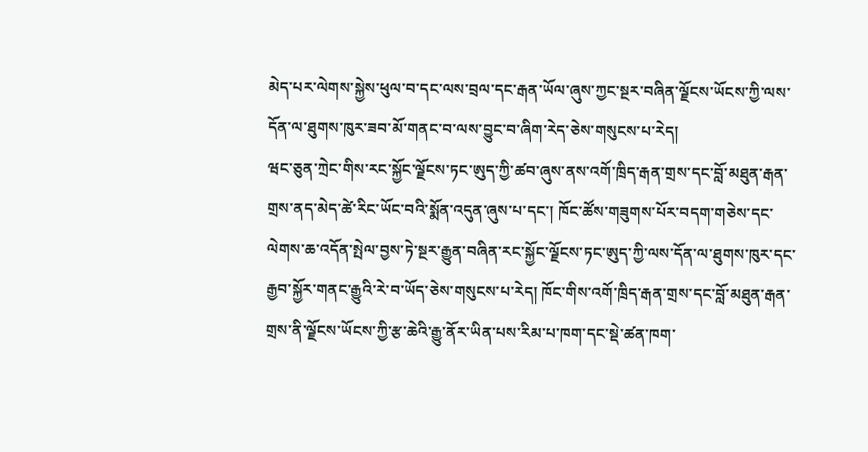མེད་པར་ལེགས་སྐྱེས་ཕུལ་བ་དང་ལས་བྲལ་དང་རྒན་ཡོལ་ཞུས་ཀྱང་སྔར་བཞིན་ལྗོངས་ཡོངས་ཀྱི་ལས་དོན་ལ་ཐུགས་ཁུར་ཟབ་མོ་གནང་བ་ལས་བྱུང་བ་ཞིག་རེད་ཅེས་གསུངས་པ་རེད།
ཝང་ཅུན་ཀྲེང་གིས་རང་སྐྱོང་ལྗོངས་ཏང་ཨུད་ཀྱི་ཚབ་ཞུས་ནས་འགོ་ཁྲིད་རྒན་གྲས་དང་བློ་མཐུན་རྒན་གྲས་ནད་མེད་ཚེ་རིང་ཡོང་བའི་སྨོན་འདུན་ཞུས་པ་དང་། ཁོང་ཚོས་གཟུགས་པོར་བདག་གཅེས་དང་ལེགས་ཆ་འདོན་སྤེལ་བྱས་ཏེ་སྔར་རྒྱུན་བཞིན་རང་སྐྱོང་ལྗོངས་ཏང་ཨུད་ཀྱི་ལས་དོན་ལ་ཐུགས་ཁུར་དང་རྒྱབ་སྐྱོར་གནང་རྒྱུའི་རེ་བ་ཡོད་ཅེས་གསུངས་པ་རེད། ཁོང་གིས་འགོ་ཁྲིད་རྒན་གྲས་དང་བློ་མཐུན་རྒན་གྲས་ནི་ལྗོངས་ཡོངས་ཀྱི་རྩ་ཆེའི་རྒྱུ་ནོར་ཡིན་པས་རིམ་པ་ཁག་དང་སྡེ་ཚན་ཁག་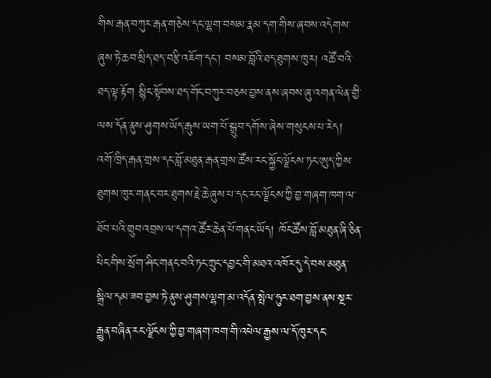གིས་རྒན་བཀུར་རྒན་གཅེས་དང་ལྷག་བསམ་རྣམ་དག་གིས་ཞབས་འདེགས་ཞུས་ཏེ་ཆབ་སྲིད་ཐད་བརྩི་འཇོག་དང་། བསམ་བློའི་ཐད་ཐུགས་ཁུར། འཚོ་བའི་ཐད་ལྟ་རྟོག སྙིང་སྟོབས་ཐད་གོང་བཀུར་བཅས་བྱས་ནས་ཞབས་ཞུ་འགན་ལེན་གྱི་ལས་དོན་ནུས་ཤུགས་ཡོད་རྒུས་ཡག་པོ་སྒྲུབ་དགོས་ཞེས་གསུངས་པ་རེད།
འགོ་ཁྲིད་རྒན་གྲས་དང་བློ་མཐུན་རྒན་གྲས་ཚོས་རང་སྐྱོང་ལྗོངས་ཏང་ཨུད་ཀྱིས་ཐུགས་ཁུར་གནང་བར་ཐུགས་རྗེ་ཆེ་ཞུས་པ་དང་རང་ལྗོངས་ཀྱི་བྱ་གཞག་ཁག་ལ་ཐོབ་པའི་གྲུབ་འབྲས་ལ་དགའ་ཚོར་ཆེན་པོ་གནང་ཡོད། ཁོང་ཚོས་བློ་མཐུན་ཞི་ཅིན་ཕིང་གིས་སྲོག་ཤིང་གནང་བའི་ཏང་ཀྲུང་དབྱང་གི་མཐའ་འཁོར་དུ་དེ་བས་མཐུན་སྒྲིལ་དམ་ཟབ་བྱས་ཏེ་ནུས་ཤུགས་ལྷག་མ་འདོན་སྤེལ་ཧུར་ཐག་བྱས་ནས་སྔར་རྒྱུན་བཞིན་རང་ལྗོངས་ཀྱི་བྱ་གཞག་ཁག་གི་འཕེལ་རྒྱས་ལ་དོ་ཁུར་དང་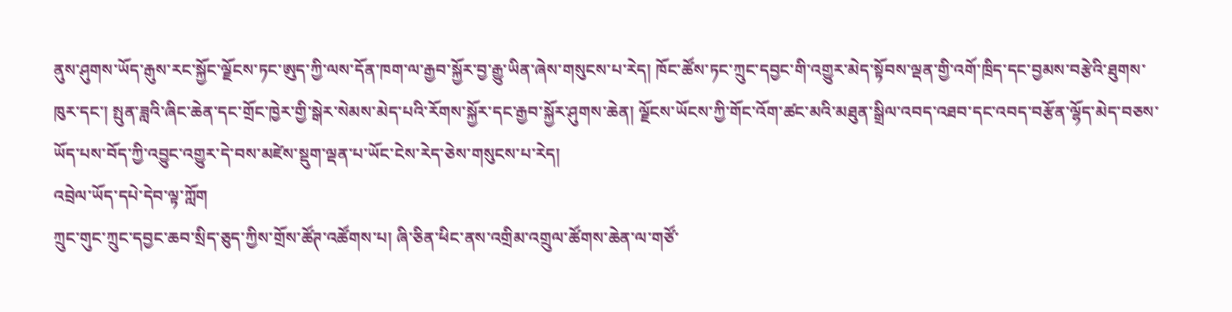ནུས་ཤུགས་ཡོད་རྒུས་རང་སྐྱོང་ལྗོངས་ཏང་ཨུད་ཀྱི་ལས་དོན་ཁག་ལ་རྒྱབ་སྐྱོར་བྱ་རྒྱུ་ཡིན་ཞེས་གསུངས་པ་རེད། ཁོང་ཚོས་ཏང་ཀྲུང་དབྱང་གི་འགྱུར་མེད་སྟོབས་ལྡན་གྱི་འགོ་ཁྲིད་དང་བྱམས་བརྩེའི་ཐུགས་ཁུར་དང་། སྤུན་ཟླའི་ཞིང་ཆེན་དང་གྲོང་ཁྱེར་གྱི་སྒེར་སེམས་མེད་པའི་རོགས་སྐྱོར་དང་རྒྱབ་སྐྱོར་ཤུགས་ཆེན། ལྗོངས་ཡོངས་ཀྱི་གོང་འོག་ཚང་མའི་མཐུན་སྒྲིལ་འབད་འཐབ་དང་འབད་བརྩོན་ལྷོད་མེད་བཅས་ཡོད་པས་བོད་ཀྱི་འབྱུང་འགྱུར་དེ་བས་མཛེས་སྡུག་ལྡན་པ་ཡོང་ངེས་རེད་ཅེས་གསུངས་པ་རེད།
འབྲེལ་ཡོད་དཔེ་དེབ་ལྟ་ཀློག
ཀྲུང་གུང་ཀྲུང་དབྱང་ཆབ་སྲིད་ཅུད་ཀྱིས་གྲོས་ཚོཊ་འཚོགས་པ། ཞི་ཅིན་ཕིང་ནས་འགྲིམ་འགྲུལ་ཚོགས་ཆེན་ལ་གཙོ་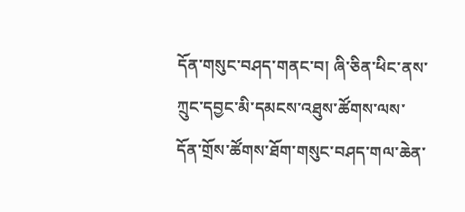དོན་གསུང་བཤད་གནང་བ། ཞི་ཅིན་ཕིང་ནས་ཀྲུང་དབྱང་མི་དམངས་འཐུས་ཚོགས་ལས་དོན་གྲོས་ཚོགས་ཐོག་གསུང་བཤད་གལ་ཆེན་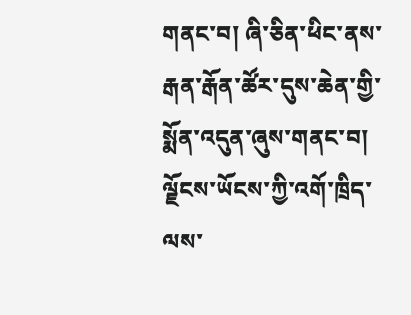གནང་བ། ཞི་ཅིན་ཕིང་ནས་རྒན་རྒོན་ཚོར་དུས་ཆེན་གྱི་སྨོན་འདུན་ཞུས་གནང་བ། ལྗོངས་ཡོངས་ཀྱི་འགོ་ཁྲིད་ལས་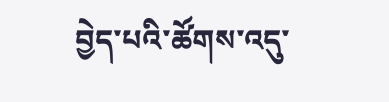བྱེད་པའི་ཚོགས་འདུ་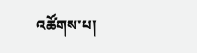འཚོགས་པ།